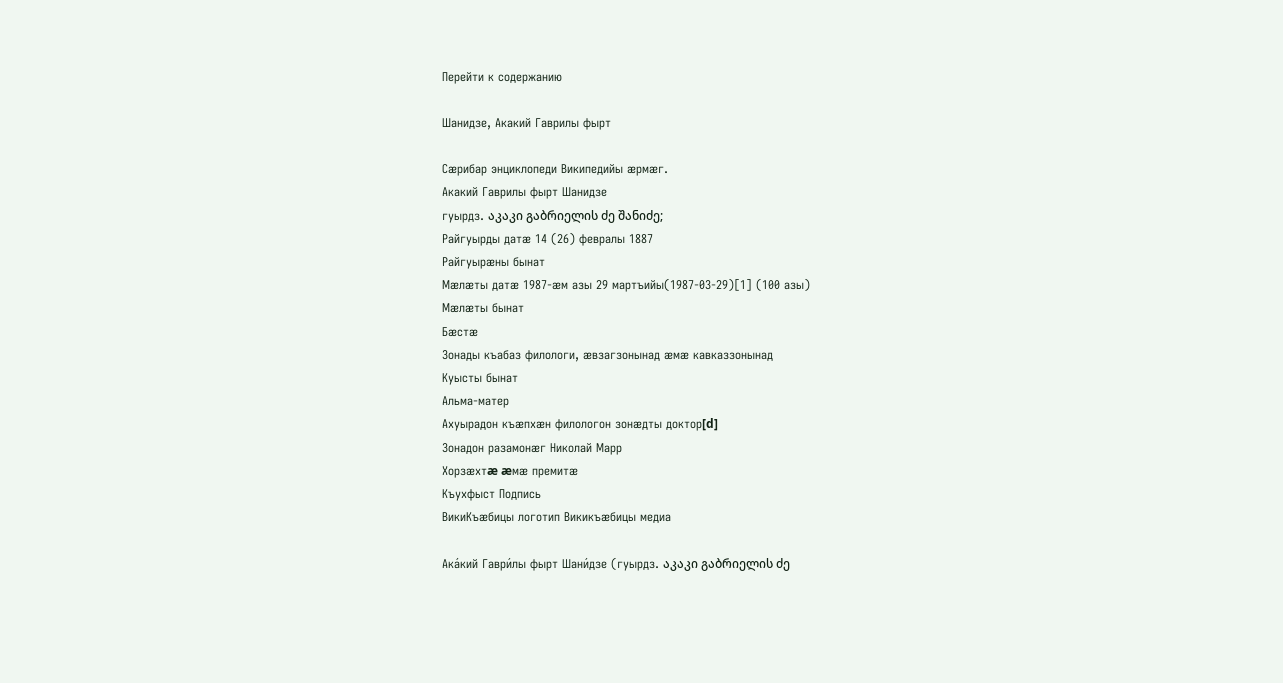Перейти к содержанию

Шанидзе, Акакий Гаврилы фырт

Сæрибар энциклопеди Википедийы æрмæг.
Акакий Гаврилы фырт Шанидзе
гуырдз. აკაკი გაბრიელის ძე შანიძე;
Райгуырды датæ 14 (26) февралы 1887
Райгуырæны бынат
Мæлæты датæ 1987-æм азы 29 мартъийы(1987-03-29)[1] (100 азы)
Мæлæты бынат
Бæстæ
Зонады къабаз филологи, ӕвзагзонынад æмæ кавказзонынад
Куысты бынат
Альма-матер
Ахуырадон къæпхæн филологон зонæдты доктор[d]
Зонадон разамонæг Николай Марр
Хорзæхтæ æмæ премитæ
Къухфыст Подпись
ВикиКъæбицы логотип Викикъæбицы медиа

Ака́кий Гаври́лы фырт Шани́дзе (гуырдз. აკაკი გაბრიელის ძე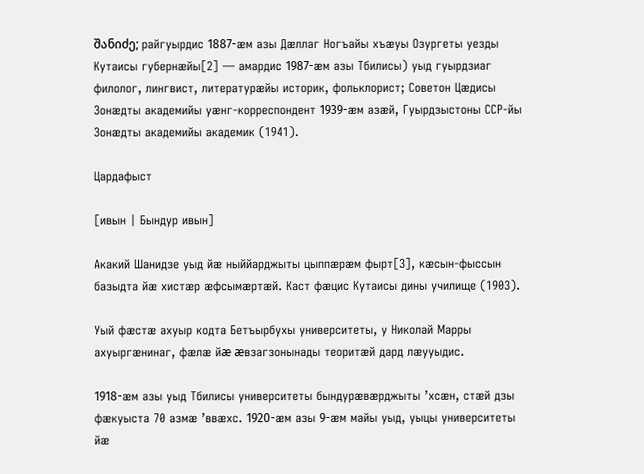შანიძე; райгуырдис 1887-æм азы Дæллаг Ногъайы хъæуы Озургеты уезды Кутаисы губернæйы[2] — амардис 1987-æм азы Тбилисы) уыд гуырдзиаг филолог, лингвист, литературæйы историк, фольклорист; Советон Цæдисы Зонæдты академийы уæнг-корреспондент 1939-æм азæй, Гуырдзыстоны ССР-йы Зонæдты академийы академик (1941).

Цардафыст

[ивын | Бындур ивын]

Акакий Шанидзе уыд йæ ныййарджыты цыппæрæм фырт[3], кæсын-фыссын базыдта йæ хистæр æфсымæртæй. Каст фæцис Кутаисы дины училище (1903).

Уый фæстæ ахуыр кодта Бетъырбухы университеты, у Николай Марры ахуыргæнинаг, фæлæ йæ æвзагзонынады теоритæй дард лæууыдис.

1918-æм азы уыд Тбилисы университеты бындурæвæрджыты ’хсæн, стæй дзы фæкуыста 70 азмæ ’ввæхс. 1920-æм азы 9-æм майы уыд, уыцы университеты йæ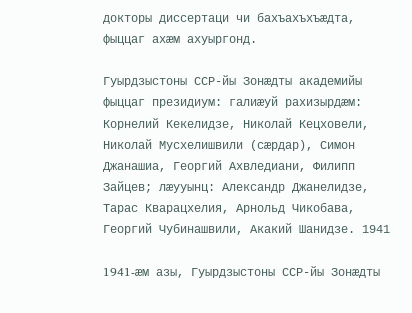докторы диссертаци чи бахъахъхъæдта, фыццаг ахæм ахуыргонд.

Гуырдзыстоны ССР-йы Зонæдты академийы фыццаг президиум: галиæуй рахизырдæм: Корнелий Кекелидзе, Николай Кецховели, Николай Мусхелишвили (сæрдар), Симон Джанашиа, Георгий Ахвледиани, Филипп Зайцев; лæууынц: Александр Джанелидзе, Тарас Кварацхелия, Арнольд Чикобава, Георгий Чубинашвили, Акакий Шанидзе. 1941

1941-æм азы, Гуырдзыстоны ССР-йы Зонæдты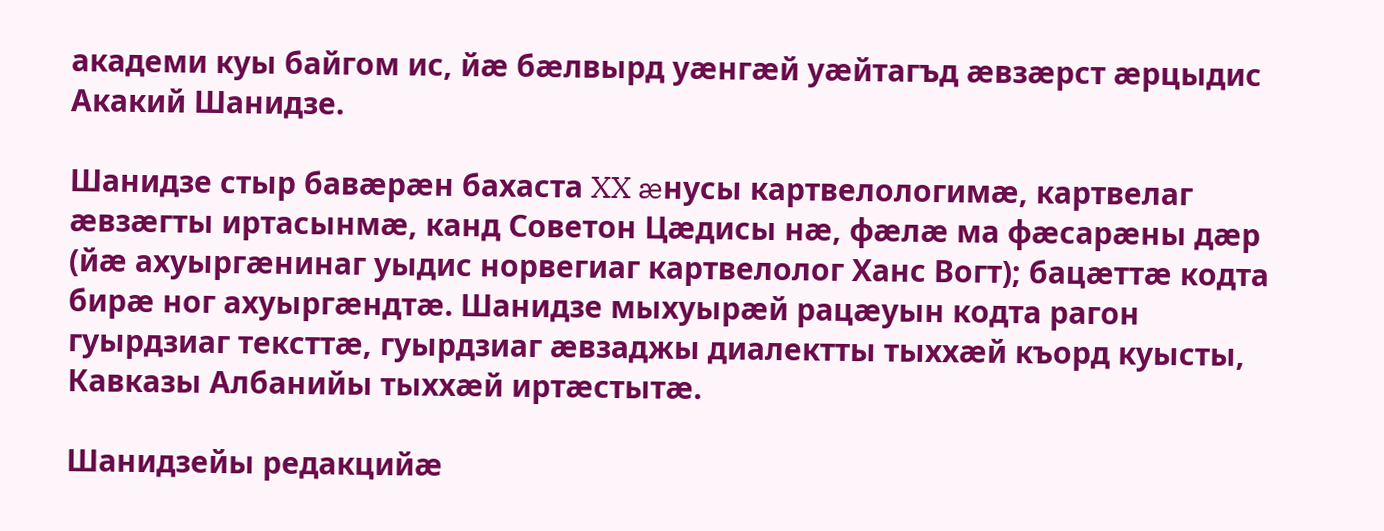академи куы байгом ис, йæ бæлвырд уæнгæй уæйтагъд æвзæрст æрцыдис Акакий Шанидзе.

Шанидзе стыр бавæрæн бахаста XX æнусы картвелологимæ, картвелаг æвзæгты иртасынмæ, канд Советон Цæдисы нæ, фæлæ ма фæсарæны дæр (йæ ахуыргæнинаг уыдис норвегиаг картвелолог Ханс Вогт); бацæттæ кодта бирæ ног ахуыргæндтæ. Шанидзе мыхуырæй рацæуын кодта рагон гуырдзиаг тексттæ, гуырдзиаг æвзаджы диалектты тыххæй къорд куысты, Кавказы Албанийы тыххæй иртæстытæ.

Шанидзейы редакцийæ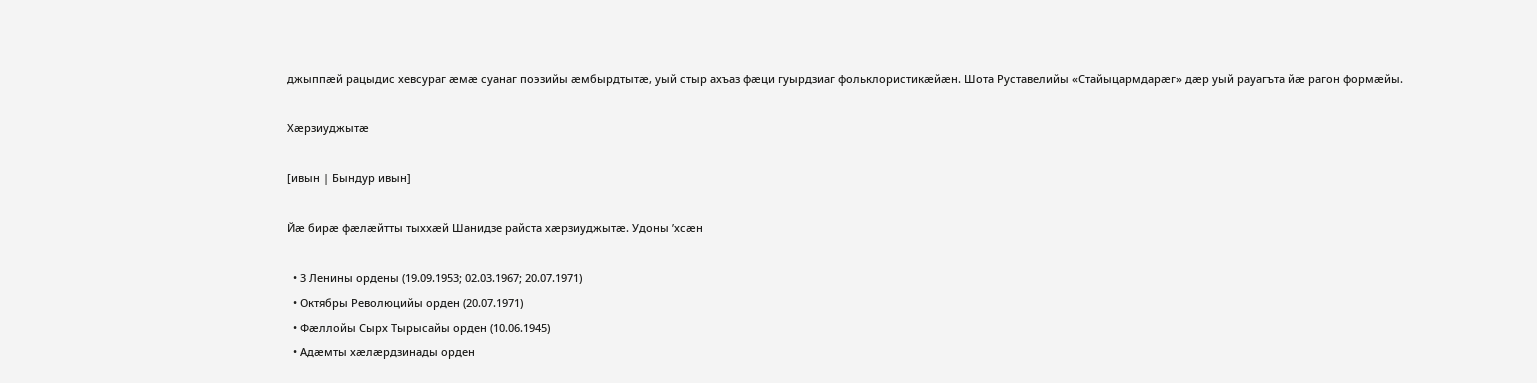джыппæй рацыдис хевсураг æмæ суанаг поэзийы æмбырдтытæ, уый стыр ахъаз фæци гуырдзиаг фольклористикæйæн. Шота Руставелийы «Стайыцармдарæг» дæр уый рауагъта йæ рагон формæйы.

Хæрзиуджытæ

[ивын | Бындур ивын]

Йæ бирæ фæлæйтты тыххæй Шанидзе райста хæрзиуджытæ. Удоны ’хсæн

  • 3 Ленины ордены (19.09.1953; 02.03.1967; 20.07.1971)
  • Октябры Революцийы орден (20.07.1971)
  • Фæллойы Сырх Тырысайы орден (10.06.1945)
  • Адæмты хæлæрдзинады орден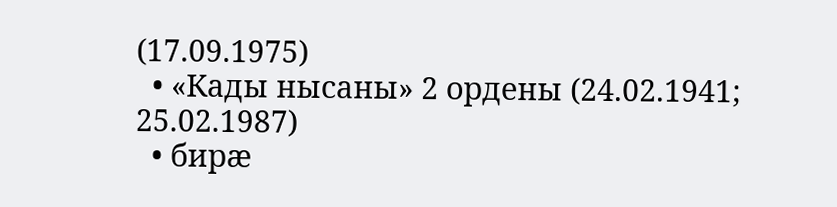(17.09.1975)
  • «Кады нысаны» 2 ордены (24.02.1941; 25.02.1987)
  • бирæ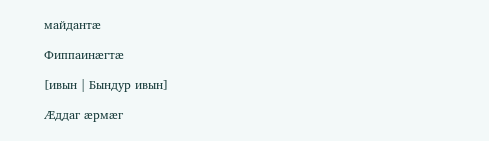майдантæ

Фиппаинæгтæ

[ивын | Бындур ивын]

Æддаг æрмæг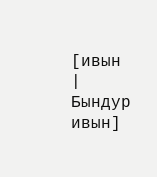[ивын | Бындур ивын]